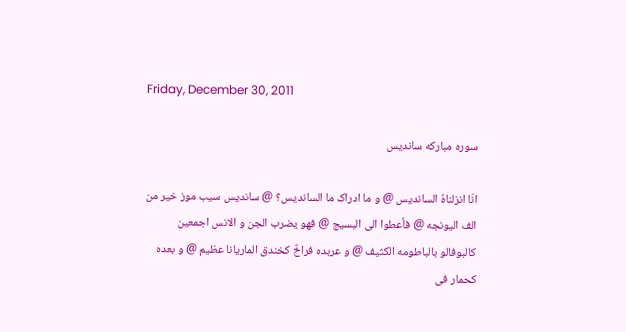Friday, December 30, 2011

سوره مبارکه ساندیس

انّا انزلناهُ الساندیس @ و ما ادراک ما الساندیس؟ @ ساندیس سیب موز خیر من الف الیونجه @ فأعطوا الی البسیج @ فهو یضرب الجن و الانس اجمعین کالبوفالو بالباطومه الکثیف @ و عربده فراخٌ کخندق الماریانا عظیم @ و بعده کحمار فی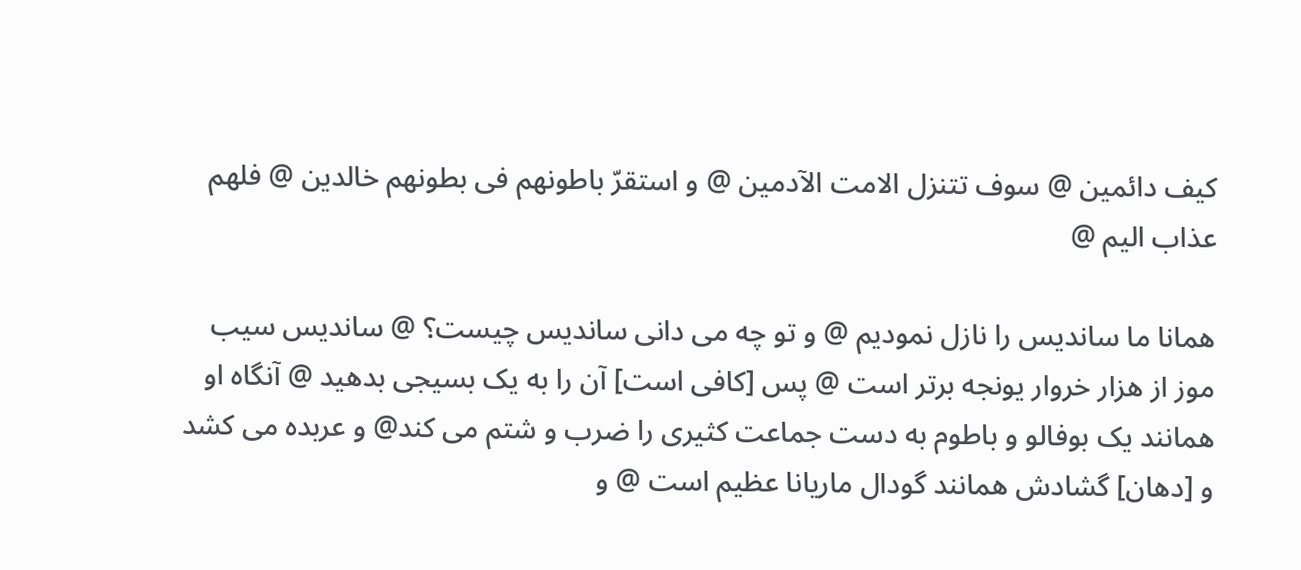کیف دائمین @ سوف تتنزل الامت الآدمین @ و استقرّ باطونهم فی بطونهم خالدین @ فلهم عذاب الیم @

همانا ما ساندیس را نازل نمودیم @ و تو چه می دانی ساندیس چیست؟ @ ساندیس سیب موز از هزار خروار یونجه برتر است @ پس [کافی است] آن را به یک بسیجی بدهید @ آنگاه او همانند یک بوفالو و باطوم به دست جماعت کثیری را ضرب و شتم می کند@ و عربده می کشد و [دهان] گشادش همانند گودال ماریانا عظیم است @ و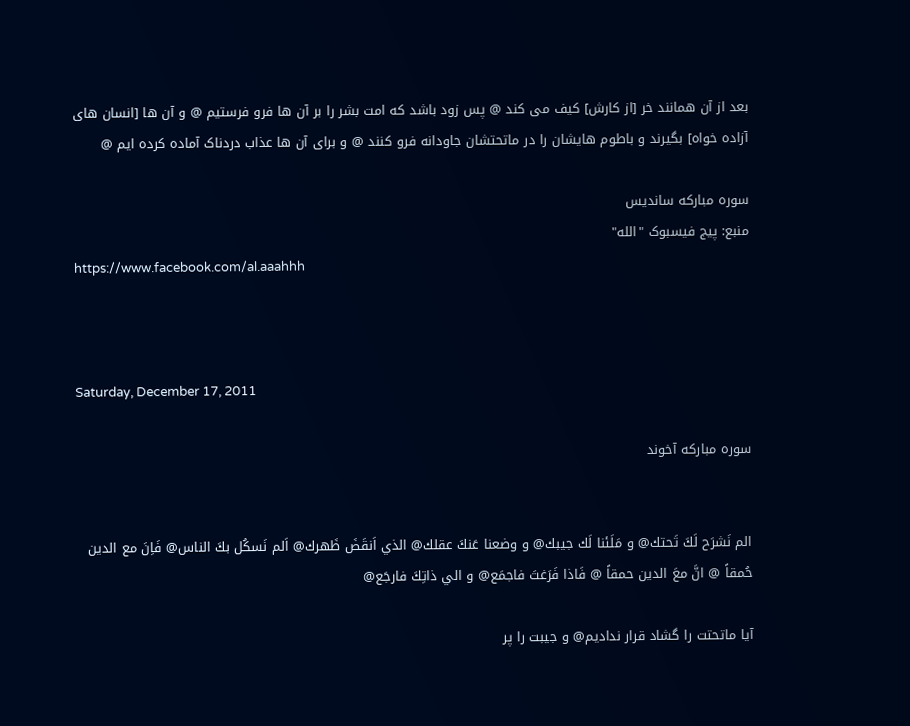بعد از آن همانند خر [از کارش] کیف می کند @ پس زود باشد که امت بشر را بر آن ها فرو فرستیم @ و آن ها [انسان های آزاده خواه] بگیرند و باطوم هایشان را در ماتحتشان جاودانه فرو کنند @ و برای آن ها عذاب دردناک آماده کرده ایم @

سوره مبارکه ساندیس
منبع: پیج فیسبوک "الله"
https://www.facebook.com/al.aaahhh



Saturday, December 17, 2011

سوره مبارکه آخوند


الم نَشرَح لَكَ تَحتك@ و مَلَئنا لَك جيبك@ و وضعنا عَنكَ عقلك@ الذي اَنقَضَ ظَهرك@ اَلم نَسكُل بكَ الناس@ فَاِنَ مع الدين حُمقاً @ انَّ معَ الدين حمقاً @ فَاذا فَرَغتَ فاجمَع@ و الي ذاتِكَ فارجَع@

آيا ماتحتت را گشاد قرار نداديم@ و جيبت را پر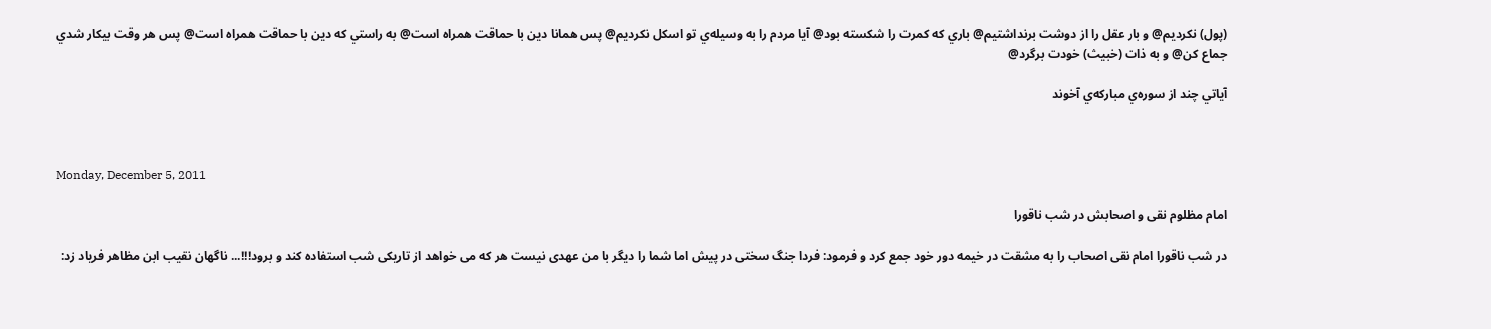(پول) نكرديم@ و بار عقل را از دوشت برنداشتيم@ باري كه كمرت را شكسته بود@ آيا مردم را به وسيله‌ي تو اسكل نكرديم@ پس همانا دين با حماقت همراه است@ به راستي كه دين با حماقت همراه است@ پس هر وقت بيكار شدي جماع كن@ و به ذات (خبيث) خودت برگرد@

آياتي چند از سوره‌ي مباركه‌ي آخوند



Monday, December 5, 2011

امام مظلوم نقی و اصحابش در شب ناقورا

در شب ناقورا امام نقی اصحاب را به مشقت در خیمه دور خود جمع کرد و فرمود: فردا جنگ سختی در پیش اما شما را دیگر با من عهدی نیست هر که می خواهد از تاریکی شب استفاده کند و برود!!!... ناگهان نقیب ابن مظاهر فریاد زد: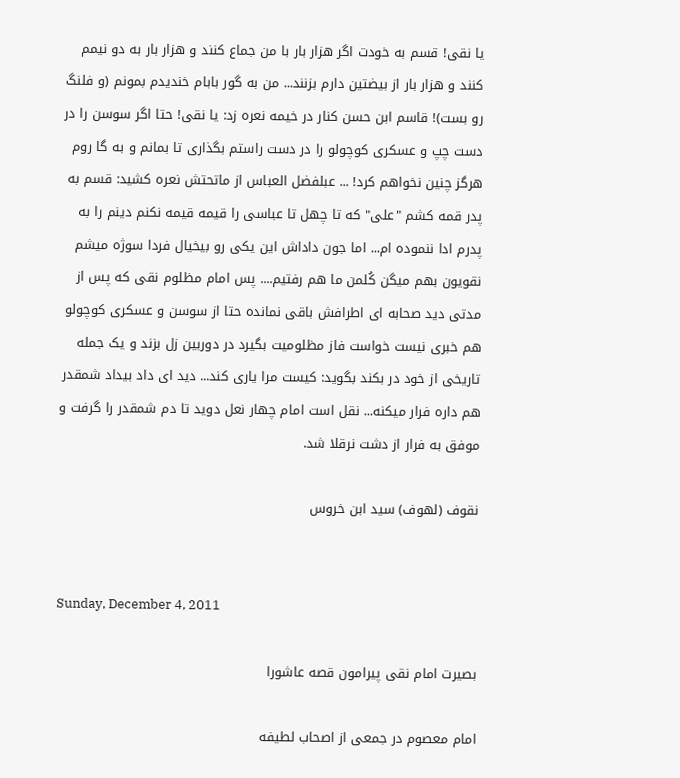یا نقی! قسم به خودت اگر هزار بار با من جماع کنند و هزار بار به دو نیمم کنند و هزار بار از بیضتین دارم بزنند... من به گور بابام خندیدم بمونم (و فلنگ رو بست)! قاسم ابن حسن کنار در خیمه نعره زد: یا نقی! حتا اگر سوسن را در دست چپ و عسکری کوچولو را در دست راستم بگذاری تا بمانم و به گا روم هرگز چنین نخواهم کرد! ... عبلفضل العباس از ماتحتش نعره کشید: قسم به پدر قمه کشم "علی" که تا چهل تا عباسی را قیمه قیمه نکنم دینم را به پدرم ادا ننموده ام... اما جون داداش این یکی رو بیخیال فردا سوژه میشم نقویون بهم میگن کُلمن ما هم رفتیم.... پس امام مظلوم نقی که پس از مدتی دید صحابه ای اطرافش باقی نمانده حتا از سوسن و عسکری کوچولو هم خبری نیست خواست فاز مظلومیت بگیرد در دوربین زل بزند و یک جمله تاریخی از خود در بکند بگوید: کیست مرا یاری کند... دید ای داد بیداد شمقدر هم داره فرار میکنه... نقل است امام چهار نعل دوید تا دم شمقدر را گرفت و موفق به فرار از دشت نرقلا شد.

نقوف (لهوف) سید ابن خروس


Sunday, December 4, 2011

بصیرت امام نقی پیرامون قصه عاشورا

امام معصوم در جمعی از اصحاب لطیفه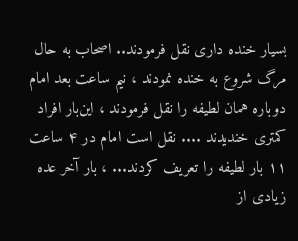بسیار خنده داری نقل فرمودند.. اصحاب به حال مرگ شروع به خنده نمودند ، نیم ساعت بعد امام دوباره همان لطیفه را نقل فرمودند ، این‌بار افراد کمتری خندیدند .... نقل است امام در ۴ ساعت ۱۱ بار لطیفه را تعریف کردند... ، بار آخر عده زیادی از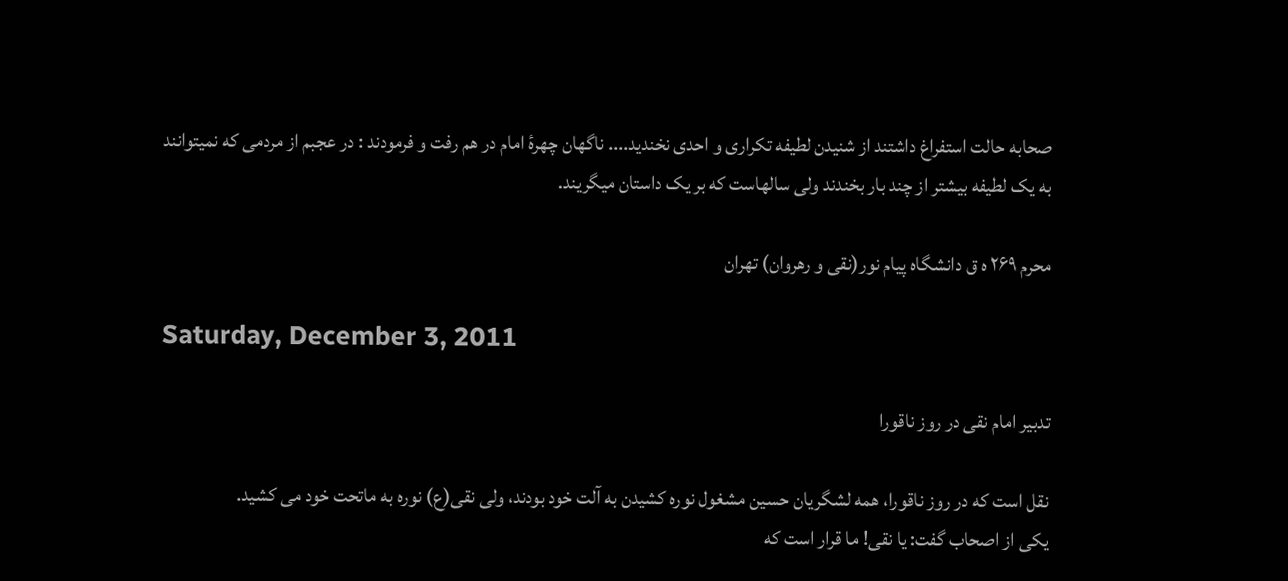صحابه حالت استفراغ داشتند از شنیدن لطیفه تکراری و احدی نخندید.... ناگهان چهرهٔ امام در هم رفت و فرمودند : در عجبم از مردمی که نمیتوانند به یک لطیفه بیشتر از چند بار بخندند ولی‌ سالهاست که بر یک داستان میگریند.

محرم ۲۶۹ ه ق دانشگاه پیام نور(نقی و رهروان) تهران

Saturday, December 3, 2011

تدبیر امام نقی در روز ناقورا

نقل است که در روز ناقورا، همه لشگریان حسین مشغول نوره کشیدن به آلت خود بودند، ولی نقی(ع) نوره به ماتحت خود می کشید.
یکی از اصحاب گفت: یا نقی! ما قرار است که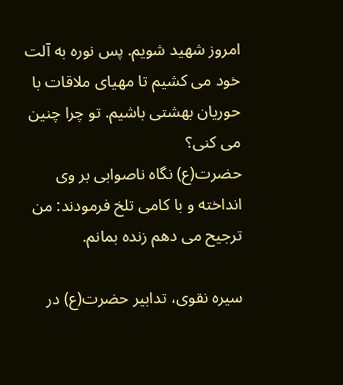امروز شهید شویم. پس نوره به آلت خود می کشیم تا مهیای ملاقات با حوریان بهشتی باشیم. تو چرا چنین می کنی؟
حضرت(ع) نگاه ناصوابی بر وی انداخته و با کامی تلخ فرمودند: من ترجیح می دهم زنده بمانم.

سیره نقوی، تدابیر حضرت(ع) در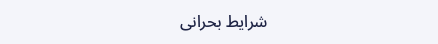شرایط بحرانی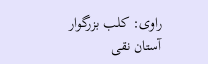راوی: کلب بزرگوار آستان نقی